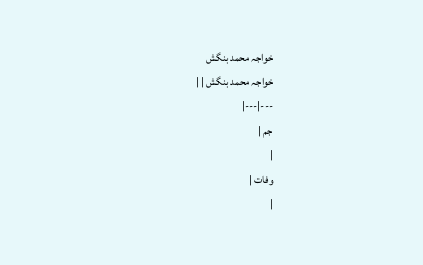خواجہ محمد بنگش
خواجہ محمد بنگش | |
---|---|
جم |
|
وفات |
|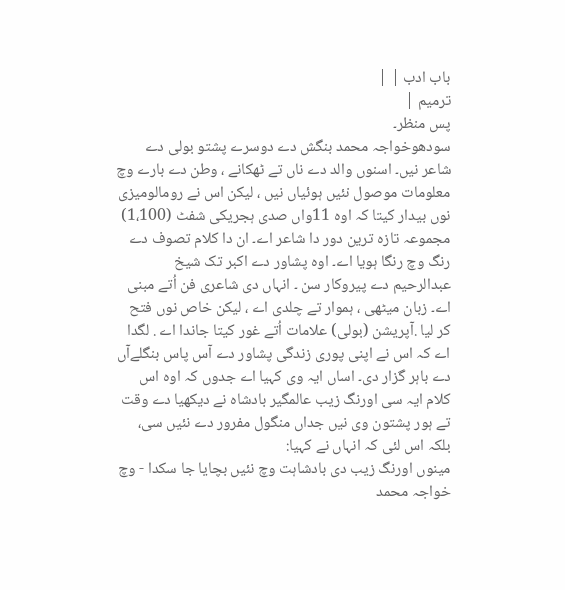باب ادب | |
ترمیم |
پس منظر۔
سودھوخواجہ محمد بنگش دے دوسرے پشتو بولی دے شاعر نيں۔ اسنوں والد دے ناں تے ٹھکانے ، وطن دے بارے وچ معلومات موصول نئيں ہوئیاں نيں ، لیکن اس نے رومالومیزی نوں بیدار کيتا کہ اوہ 11واں صدی ہجریکی شفٹ (1،100) مجموعہ تازہ ترین دور دا شاعر اے۔ ان دا کلام تصوف دے رنگ وچ رنگا ہويا اے۔ اوہ پشاور دے اکبر تک شیخ عبدالرحیم دے پیروکار سن ۔ انہاں دی شاعری فن اُتے مبنی اے۔ زبان میٹھی ، ہموار تے چلدی اے ، لیکن خاص نوں فتح کر ليا .آپریشن (بولی) علامات اُتے غور کيتا جاندا اے . لگدا اے کہ اس نے اپنی پوری زندگی پشاور دے آس پاس بنگلےآں دے باہر گزار دی۔ اساں ایہ وی کہیا اے جدوں کہ اوہ اس کلام ایہ سی اورنگ زیب عالمگیر بادشاہ نے دیکھیا دے وقت تے ہور پشتون وی نيں جداں منگول مفرور دے نئيں سی، بلکہ اس لئی کہ انہاں نے کہیا:
مینوں اورنگ زیب دی بادشاہت وچ نئيں بچایا جا سکدا - وچ خواجہ محمد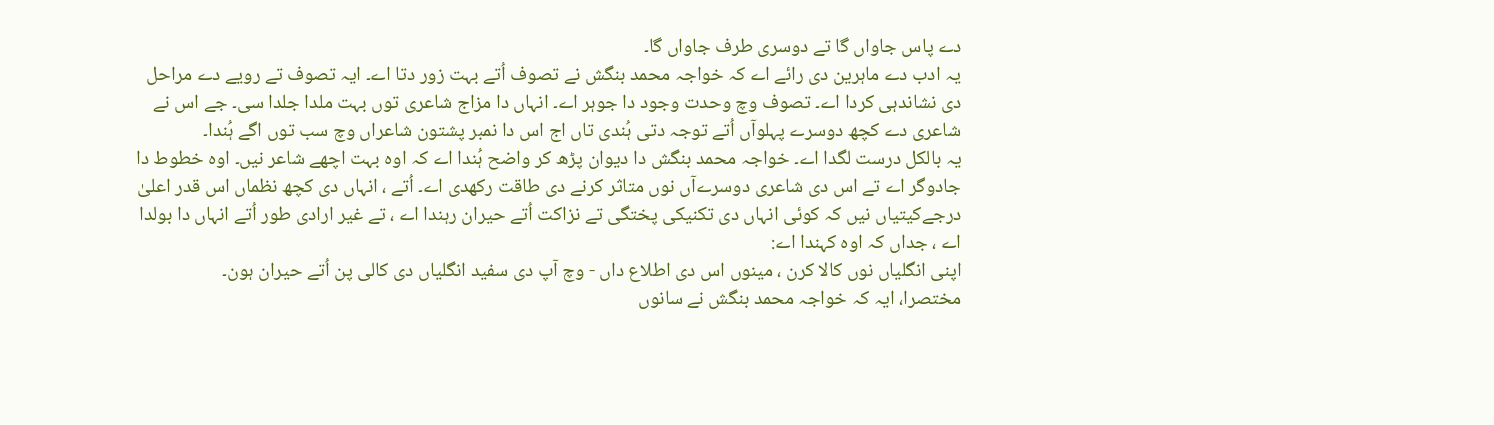دے پاس جاواں گا تے دوسری طرف جاواں گا۔
یہ ادب دے ماہرین دی رائے اے کہ خواجہ محمد بنگش نے تصوف اُتے بہت زور دتا اے۔ ایہ تصوف تے رویے دے مراحل دی نشاندہی کردا اے۔ تصوف وچ وحدت وجود دا جوہر اے۔ انہاں دا مزاج شاعری توں بہت ملدا جلدا سی۔ جے اس نے شاعری دے کچھ دوسرے پہلوآں اُتے توجہ دتی ہُندی تاں اج اس دا نمبر پشتون شاعراں وچ سب توں اگے ہُندا۔
یہ بالکل درست لگدا اے۔ خواجہ محمد بنگش دا دیوان پڑھ کر واضح ہُندا اے کہ اوہ بہت اچھے شاعر نيں۔ اوہ خطوط دا جادوگر اے تے اس دی شاعری دوسرےآں نوں متاثر کرنے دی طاقت رکھدی اے۔ اُتے ، انہاں دی کچھ نظماں اس قدر اعلیٰ درجےکیتیاں نيں کہ کوئی انہاں دی تکنیکی پختگی تے نزاکت اُتے حیران رہندا اے ، تے غیر ارادی طور اُتے انہاں دا بولدا اے ، جداں کہ اوہ کہندا اے:
اپنی انگلیاں نوں کالا کرن ، مینوں اس دی اطلاع داں - وچ آپ دی سفید انگلیاں دی کالی پن اُتے حیران ہون۔
مختصرا، ایہ کہ خواجہ محمد بنگش نے سانوں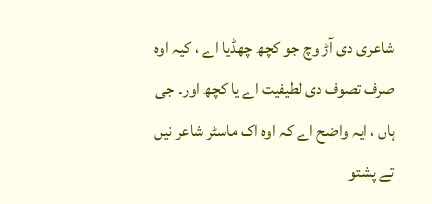شاعری دی آڑ وچ جو کچھ چھڈیا اے ، کیہ اوہ صرف تصوف دی لطیفیت اے یا کچھ اور۔ جی ہاں ، ایہ واضح اے کہ اوہ اک ماسٹر شاعر نيں تے پشتو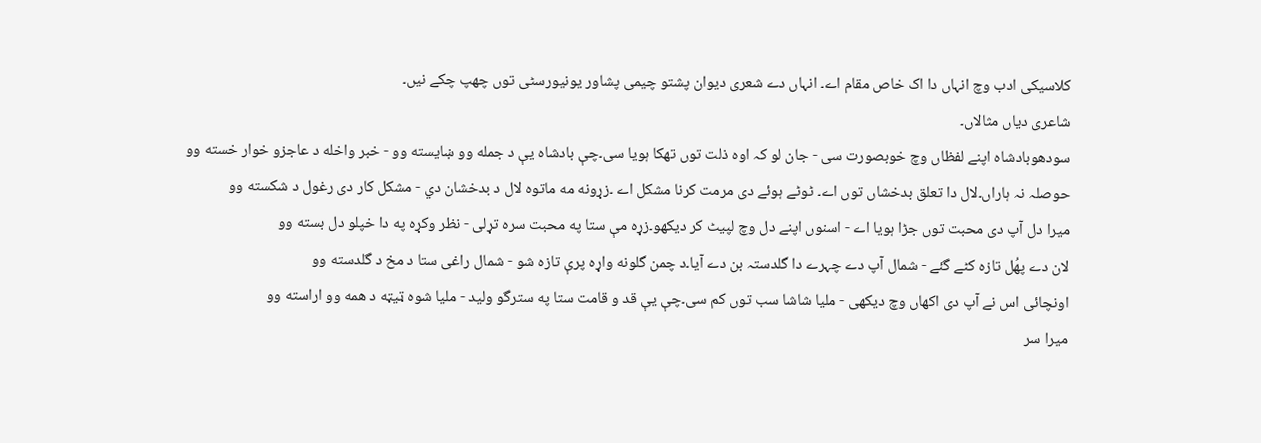کلاسیکی ادب وچ انہاں دا اک خاص مقام اے۔ انہاں دے شعری دیوان پشتو چیمی پشاور یونیورسٹی توں چھپ چکے نيں۔
شاعری دیاں مثالاں۔
سودھوبادشاہ اپنے لفظاں وچ خوبصورت سی - جان لو کہ اوہ ذلت توں تھکا ہويا سی۔چې بادشاه يې د جمله وو ښايسته وو - خبر واخله د عاجزو خوار خسته وو
حوصلہ نہ ہاراں۔لال دا تعلق بدخشاں توں اے۔ ٹوٹے ہوئے دی مرمت کرنا مشکل اے ۔زړونه مه ماتوه لال د بدخشان دي - مشکل کار دى رغول د شکسته وو
میرا دل آپ دی محبت توں جڑا ہويا اے - اسنوں اپنے دل وچ لپیٹ کر دیکھو۔زړه مې ستا په محبت سره تړلی - نظر وکړه په دا خپلو دل بسته وو
لان دے پھُل تازہ کٹے گئے - شمال آپ دے چہرے دا گلدستہ بن دے آیا۔د چمن گلونه واړه پرې تازه شو - شمال راغی ستا د مخ د گلدسته وو
اونچائی اس نے آپ دی اکھاں وچ دیکھی - ملیا شاشا سب توں کم سی۔چې يې قد و قامت ستا په سترگو وليد - ملیا شوه ټيټه د همه وو اراسته وو
میرا سر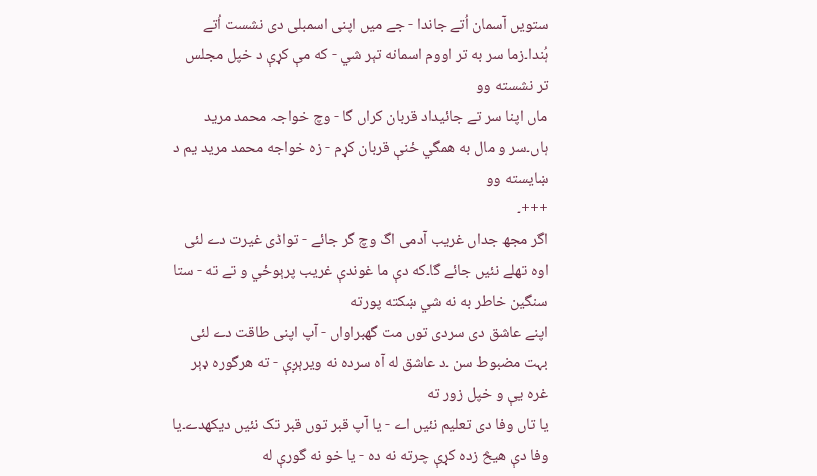ستويں آسمان اُتے جاندا - جے ميں اپنی اسمبلی دی نشست اُتے ہُندا۔زما سر به تر اووم اسمانه تېر شي - که مې کړې د خپل مجلس تر نشسته وو
ماں اپنا سر تے جائیداد قربان کراں گا - وچ خواجہ محمد مرید ہاں۔سر و مال به همگي ځنې قربان کړم - زه خواجه محمد مريد يم د ښايسته وو
+++۔
اگر مجھ جداں غریب آدمی اگ وچ گر جائے - تواڈی غیرت دے لئی اوہ تھلے نئيں جائے گا۔که دې ما غوندې غريب پرېوځي و تے ته - ستا سنگين خاطر به نه شي ښکته پورته
اپنے عاشق دی سردی توں مت گھبراواں - آپ اپنی طاقت دے لئی بہت مضبوط سن ۔د عاشق له آه سرده نه ويرېږې - ته هرگوره ډېر غره يې و خپل زور ته
یا تاں وفا دی تعلیم نئيں اے - یا آپ قبر توں قبر تک نئيں دیکھدے۔يا وفا دې هيڅ زده کړې چرته نه ده - يا خو نه گورې له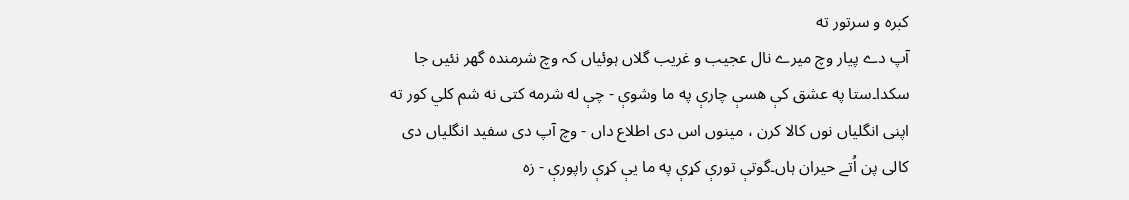کبره و سرتور ته
آپ دے پیار وچ میرے نال عجیب و غریب گلاں ہوئیاں کہ وچ شرمندہ گھر نئيں جا سکدا۔ستا په عشق کې هسې چارې په ما وشوې - چې له شرمه کتی نه شم کلي کور ته
اپنی انگلیاں نوں کالا کرن ، مینوں اس دی اطلاع داں - وچ آپ دی سفید انگلیاں دی کالی پن اُتے حیران ہاں۔گوتې تورې کړې په ما يې کړې راپورې - زه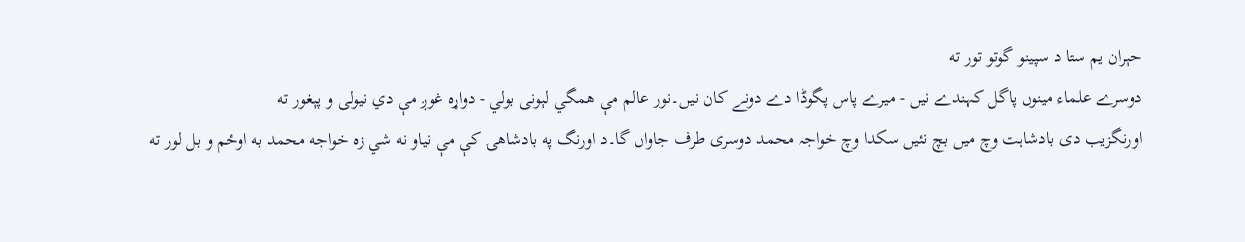حېران يم ستا د سپينو گوتو تور ته
دوسرے علماء مینوں پاگل کہندے نيں - میرے پاس پگوڈا دے دونے کان نيں۔نور عالم مې همگي لېونی بولي - دواړه غوږ مې دي نيولى و پېغور ته
اورنگزیب دی بادشاہت وچ ميں بچ نئيں سکدا وچ خواجہ محمد دوسری طرف جاواں گا۔د اورنگ په بادشاهۍ کې مې نياو نه شي زه خواجه محمد به اوځم و بل لور ته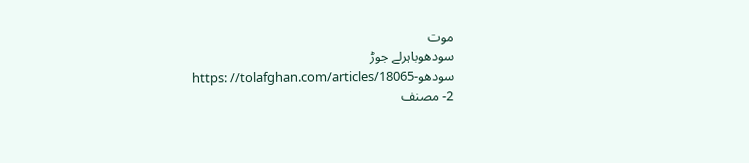موت
سودھوباہرلے جوڑ
سودھو-https: //tolafghan.com/articles/18065
2- مصنف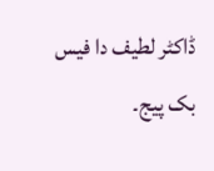ڈاکٹر لطیف دا فیس بک پیج۔